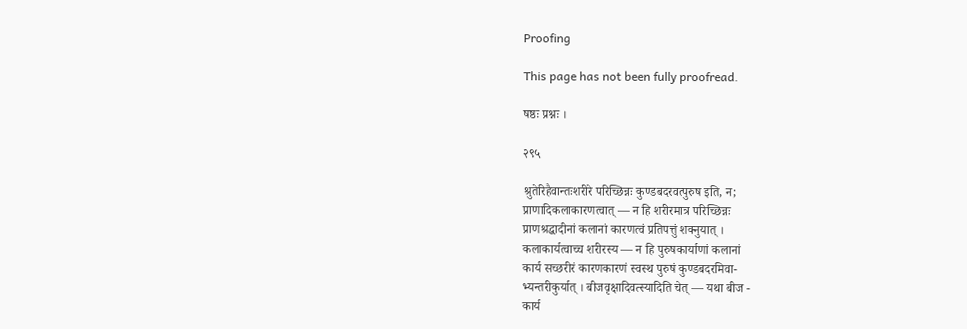Proofing

This page has not been fully proofread.

षष्ठः प्रश्नः ।

२९५

श्रुतेरिहैवान्तःशरीरे परिच्छिन्नः कुण्डबदरवत्पुरुष इति, न;
प्राणादिकलाकारणत्वात् — न हि शरीरमात्र परिच्छिन्नः
प्राणश्रद्धादीनां कलानां कारणत्वं प्रतिपत्तुं शक्नुयात् ।
कलाकार्यत्वाच्च शरीरस्य — न हि पुरुषकार्याणां कलानां
कार्य सच्छरीरं कारणकारणं स्वस्थ पुरुषं कुण्डबदरमिवा-
भ्यन्तरीकुर्यात् । बीजवृक्षादिवत्स्यादिति चेत् — यथा बीज -
कार्य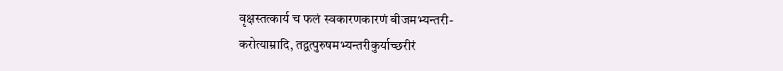वृक्षस्तत्कार्य च फलं स्वकारणकारणं बीजमभ्यन्तरी-
करोत्याम्रादि, तद्वत्पुरुषमभ्यन्तरीकुर्याच्छरीरं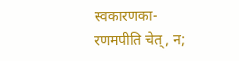स्वकारणका-
रणमपीति चेत्, न;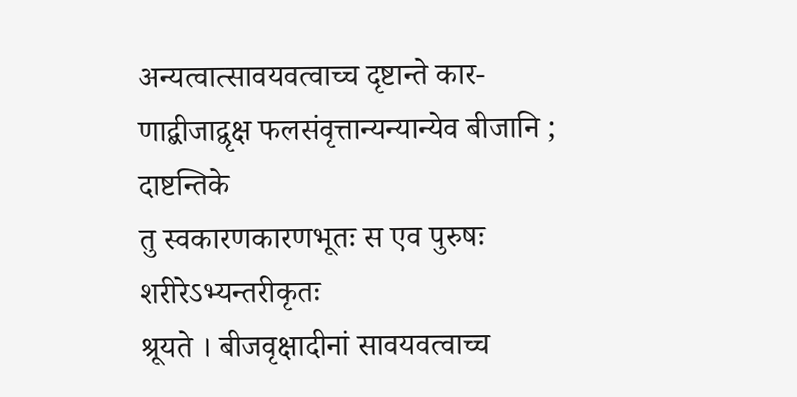अन्यत्वात्सावयवत्वाच्च दृष्टान्ते कार-
णाद्बीजाद्वृक्ष फलसंवृत्तान्यन्यान्येव बीजानि ; दाष्टन्तिके
तु स्वकारणकारणभूतः स एव पुरुषः शरीरेऽभ्यन्तरीकृतः
श्रूयते । बीजवृक्षादीनां सावयवत्वाच्च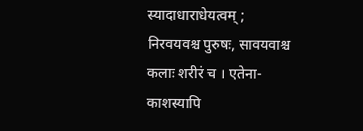स्यादाधाराधेयत्वम् ;
निरवयवश्च पुरुषः, सावयवाश्च कलाः शरीरं च । एतेना-
काशस्यापि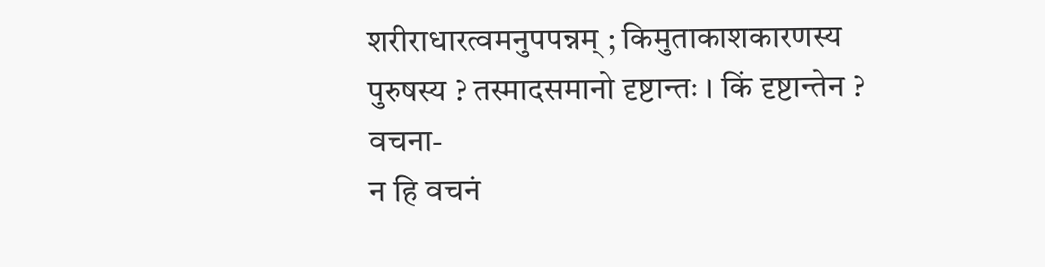शरीराधारत्वमनुपपन्नम् ; किमुताकाशकारणस्य
पुरुषस्य ? तस्मादसमानो दृष्टान्तः । किं दृष्टान्तेन ? वचना-
न हि वचनं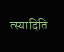त्स्यादिति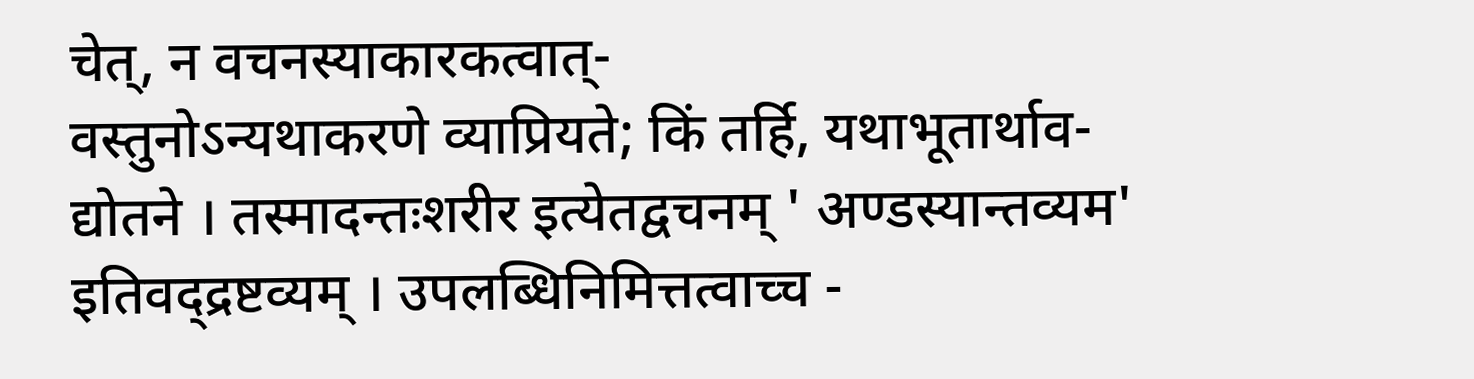चेत्, न वचनस्याकारकत्वात्-
वस्तुनोऽन्यथाकरणे व्याप्रियते; किं तर्हि, यथाभूतार्थाव-
द्योतने । तस्मादन्तःशरीर इत्येतद्वचनम् ' अण्डस्यान्तव्यम'
इतिवद्द्रष्टव्यम् । उपलब्धिनिमित्तत्वाच्च -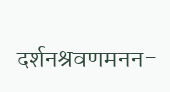दर्शनश्रवणमनन-